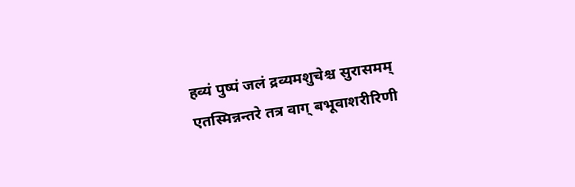हव्यं पुष्पं जलं द्रव्यमशुचेश्च सुरासमम्
एतस्मिन्नन्तरे तत्र वाग् बभूवाशरीरिणी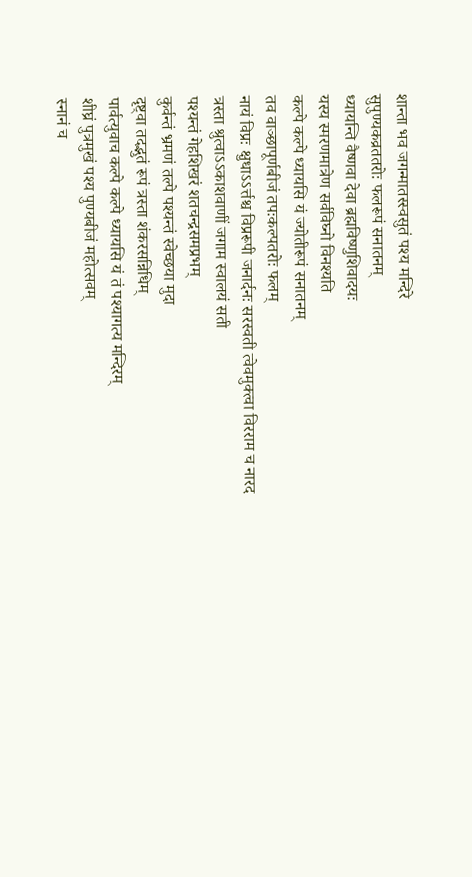शान्ता भव जगन्मातस्स्वसुतं पश्य मन्दिरे
सुपुण्यकव्रततरोः फलरूपं सनातनम्
ध्यायन्ति वैष्णवा देवा ब्रह्मविष्णुशिवादयः
यस्य स्मरणमात्रेण सर्वविघ्नो विनश्यति
कल्पे कल्पे ध्यायसि यं ज्योतीरूपं सनातनम्
तव वाञ्छापूर्णबीजं तपःकल्पतरोः फलम्
नायं विप्रः क्षुधाऽऽर्त्तश्च विप्ररूपी जनार्दनः सरस्वती त्वेवमुक्त्वा विरराम च नारद
त्रस्ता श्रुत्वाऽऽकाशवाणीं जगाम स्वालयं सती
पश्यन्तं गेहशिखरं शतचन्द्रसमप्रभम्
कुर्वन्तं भ्रमणं तल्पे पश्यन्तं स्वेच्छया मुदा
दृष्ट्वा तदद्भुतं रूपं त्रस्ता शंकरसन्निधिम्
पार्वत्युवाच कल्पे कल्पे ध्यायसि यं तं पश्यागत्य मन्दिरम्
शीघ्रं पुत्रमुखं पश्य पुण्यबीजं महोत्सवम्
स्नानं च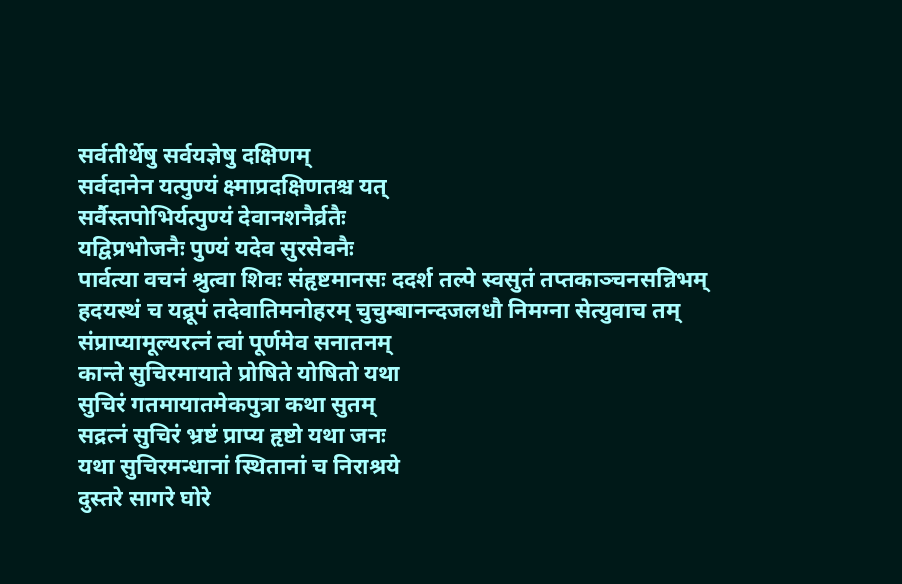सर्वतीर्थेषु सर्वयज्ञेषु दक्षिणम्
सर्वदानेन यत्पुण्यं क्ष्माप्रदक्षिणतश्च यत्
सर्वैस्तपोभिर्यत्पुण्यं देवानशनैर्व्रतैः
यद्विप्रभोजनैः पुण्यं यदेव सुरसेवनैः
पार्वत्या वचनं श्रुत्वा शिवः संहृष्टमानसः ददर्श तल्पे स्वसुतं तप्तकाञ्चनसन्निभम्
हदयस्थं च यद्रूपं तदेवातिमनोहरम् चुचुम्बानन्दजलधौ निमग्ना सेत्युवाच तम्
संप्राप्यामूल्यरत्नं त्वां पूर्णमेव सनातनम्
कान्ते सुचिरमायाते प्रोषिते योषितो यथा
सुचिरं गतमायातमेकपुत्रा कथा सुतम्
सद्रत्नं सुचिरं भ्रष्टं प्राप्य हृष्टो यथा जनः
यथा सुचिरमन्धानां स्थितानां च निराश्रये
दुस्तरे सागरे घोरे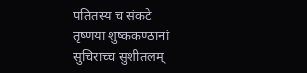पतितस्य च संकटे
तृष्णया शुष्ककण्ठानां सुचिराच्च सुशीतलम्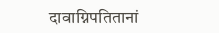दावाग्निपतितानां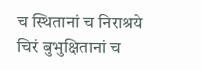च स्थितानां च निराश्रये
चिरं बुभुक्षितानां च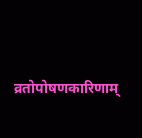व्रतोपोषणकारिणाम्